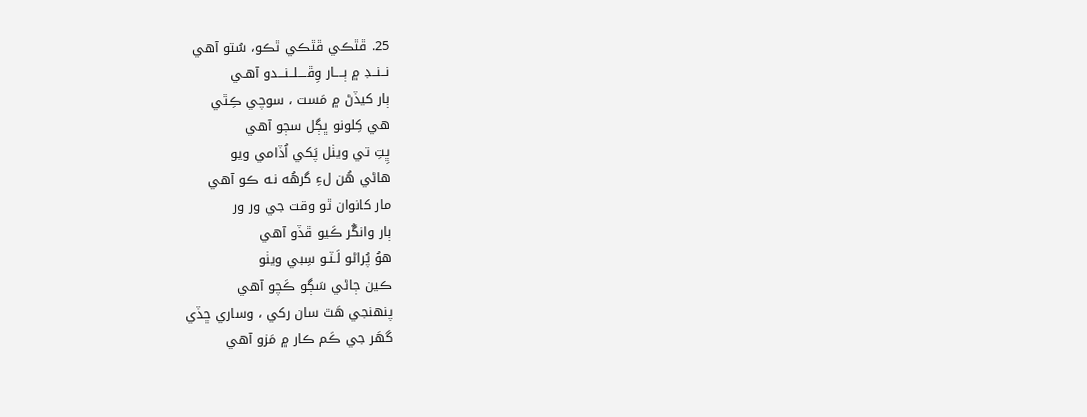25. ڦٿڪي ڦٿڪي ٿڪو، سُتو آهي
نــنــڊ ۾ ٻــــار وِڦــــلــنـــدو آهـي
ٻار کيڏڻ ۾ مَست ، سوچي ڪِٿي
هي کِلونو ڀڳل سڄو آهي
ڀِتِ تي ويٺل پَکي اُڏامي ويو
هاڻي هُن لءِ گرهُه نـه ڪو آهي
مار کانوان ٿو وقت جي ور ور
ٻار وانگُر ڪَيو ڦڏو آهي
هوُ پُراڻو لَـٽـو سِبي ويٺو
ڪين ڄاڻي سَڳو ڪَچو آهي
پنهنجي هَٿ سان رکي ، وساري ڇڏي
گھَر جي ڪَم ڪار ۾ مَزو آهي